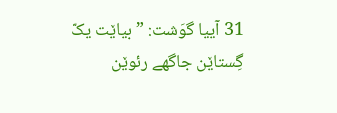31 آییا گوَشت: ”بیاێت یکّ گِستاێن جاگهے رئوێن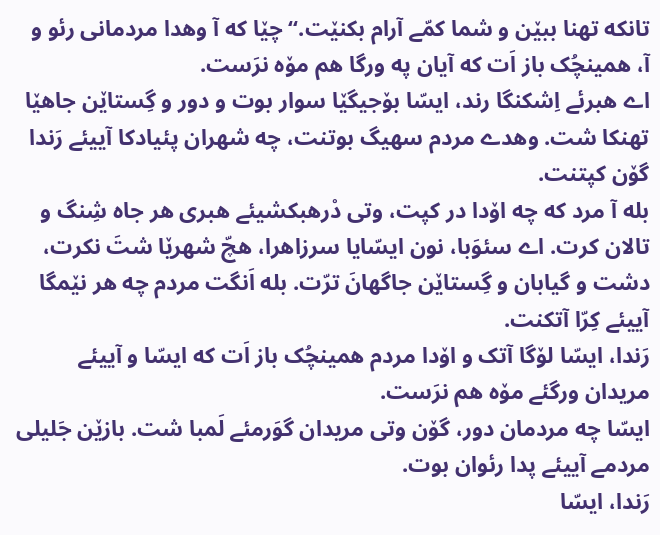تانکه تهنا ببێن و شما کمّے آرام بکنێت.“ چێا که آ وهدا مردمانی رئو و آ، همینچُک باز اَت که آیان په ورگا هم مۆه نرَست.
اے هبرئے اِشکنگا رند، ایسّا بۆجیگێا سوار بوت و دور و گِستاێن جاهێا تهنکا شت. وهدے مردم سهیگ بوتنت، چه شهران پئیادکا آییئے رَندا گۆن کپتنت.
بله آ مرد که چه اۆدا در کپت، وتی دْرهبکشیئے هبری هر جاه شِنگ و تالان کرت. اے سئوَبا، نون ایسّایا سرزاهرا، هچّ شهرێا شتَ نکرت، دشت و گیابان و گِستاێن جاگهانَ ترّت. بله اَنگت مردم چه هر نێمگا آییئے کِرّا آتکنت.
رَندا، ایسّا لۆگا آتک و اۆدا مردم همینچُک باز اَت که ایسّا و آییئے مریدان ورگئے مۆه هم نرَست.
ایسّا چه مردمان دور، گۆن وتی مریدان گوَرمئے لَمبا شت. بازێن جَلیلی مردمے آییئے پدا رئوان بوت.
رَندا، ایسّا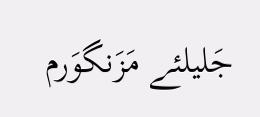جَلیلئے مَزَنگوَرم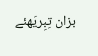بزان تِبِریَهئے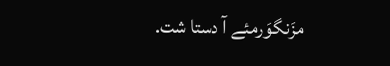مزَنگوَرمئے آ دستا شت.